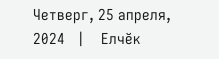Четверг, 25 апреля, 2024   |    Елчĕк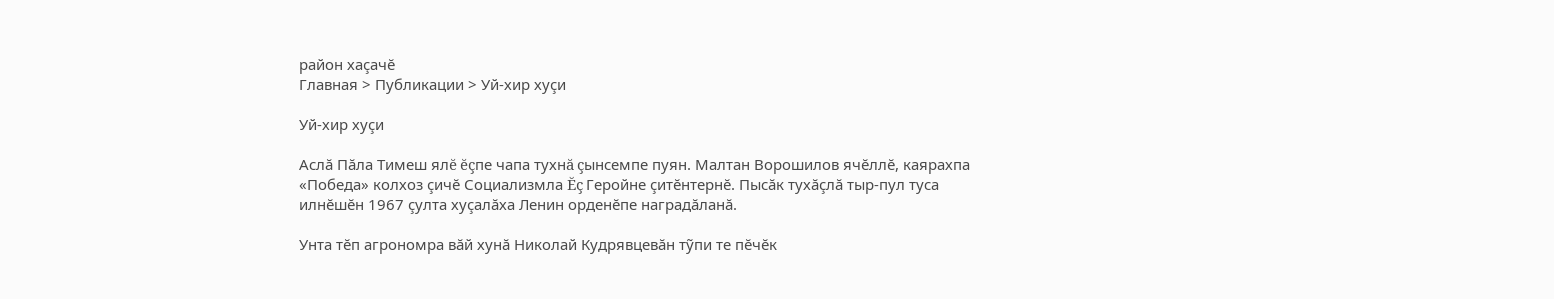район хаçачĕ
Главная > Публикации > Уй-хир хуçи

Уй-хир хуçи

Аслă Пăла Тимеш ялĕ ĕçпе чапа тухнă çынсемпе пуян. Малтан Ворошилов ячĕллĕ, каярахпа «Победа» колхоз çичĕ Социализмла Ĕç Геройне çитĕнтернĕ. Пысăк тухăçлă тыр-пул туса илнĕшĕн 1967 çулта хуçалăха Ленин орденĕпе наградăланă.

Унта тĕп агрономра вăй хунă Николай Кудрявцевăн тỹпи те пĕчĕк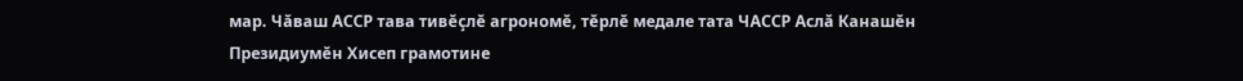мар. Чăваш АССР тава тивĕçлĕ агрономĕ, тĕрлĕ медале тата ЧАССР Аслă Канашĕн Президиумĕн Хисеп грамотине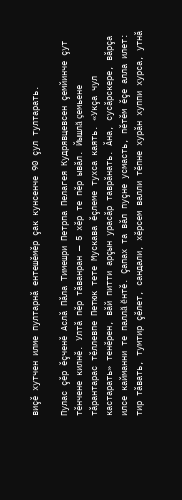виçĕ хутчен илме пултарнă ентешĕмĕр çак кунсенче 90 çул тултарать.

Пулас çĕр ĕçченĕ Аслă Пăла Тимешри Петрпа Пелагея Кудрявцевсен çемйинче çут тĕнчене килнĕ. Ултă пĕр тăванран — 5 хĕр те пĕр ывăл. Йышлă çемьене тăрантарас тĕллевпе Петюк тете Мускава ĕçлеме тухса каять. «Укçа чул кастарать» тенĕрен, вăй питти арçын урасăр таврăнать. Ăна, сусăрскере, вăрçа илсе кайманни те паллă ĕнтĕ. Çапах та вăл пуçне усмасть, пĕтĕм ĕçе алла илет: тир тăвать, тумтир çĕлет, сандали, хĕрсем валли тĕпне хурăн хуппи хурса, утнă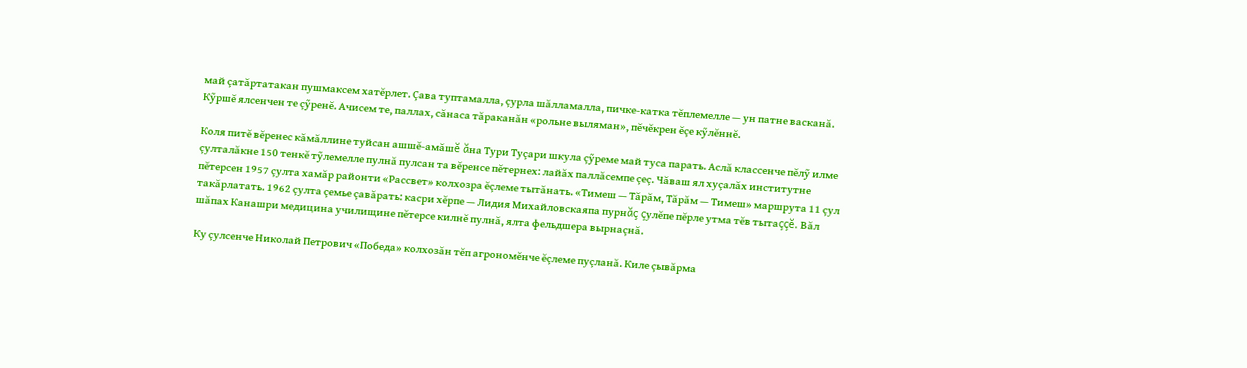май çатăртатакан пушмаксем хатĕрлет. Çава туптамалла, çурла шăлламалла, пичке-катка тĕплемелле — ун патне васканă. Кỹршĕ ялсенчен те çỹренĕ. Ачисем те, паллах, сăнаса тăраканăн «рольне выляман», пĕчĕкрен ĕçе кỹлĕннĕ.

Коля питĕ вĕренес кăмăллине туйсан ашшĕ-амăшĕ ăна Тури Туçари шкула çỹреме май туса парать. Аслă классенче пĕлỹ илме çулталăкне 150 тенкĕ тỹлемелле пулнă пулсан та вĕренсе пĕтернех: лайăх паллăсемпе çеç. Чăваш ял хуçалăх институтне пĕтерсен 1957 çулта хамăр районти «Рассвет» колхозра ĕçлеме тытăнать. «Тимеш — Тăрăм, Тăрăм — Тимеш» маршрута 11 çул такăрлатать. 1962 çулта çемье çавăрать: касри хĕрпе — Лидия Михайловскаяпа пурнăç çулĕпе пĕрле утма тĕв тытаççĕ. Вăл шăпах Канашри медицина училищине пĕтерсе килнĕ пулнă, ялта фельдшера вырнаçнă.

Ку çулсенче Николай Петрович «Победа» колхозăн тĕп агрономĕнче ĕçлеме пуçланă. Киле çывăрма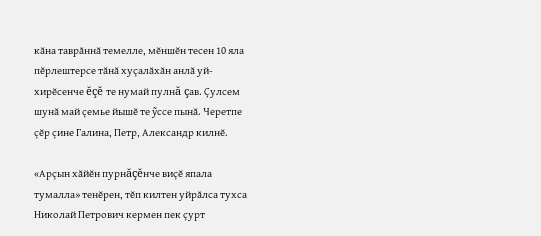кăна таврăннă темелле, мĕншĕн тесен 10 яла пĕрлештерсе тăнă хуçалăхăн анлă уй-хирĕсенче ĕçĕ те нумай пулнă çав. Çулсем шунă май çемье йышĕ те ỹссе пынă. Черетпе çĕр çине Галина, Петр, Александр килнĕ.

«Арçын хăйĕн пурнăçĕнче виçĕ япала тумалла» тенĕрен, тĕп килтен уйрăлса тухса Николай Петрович кермен пек çурт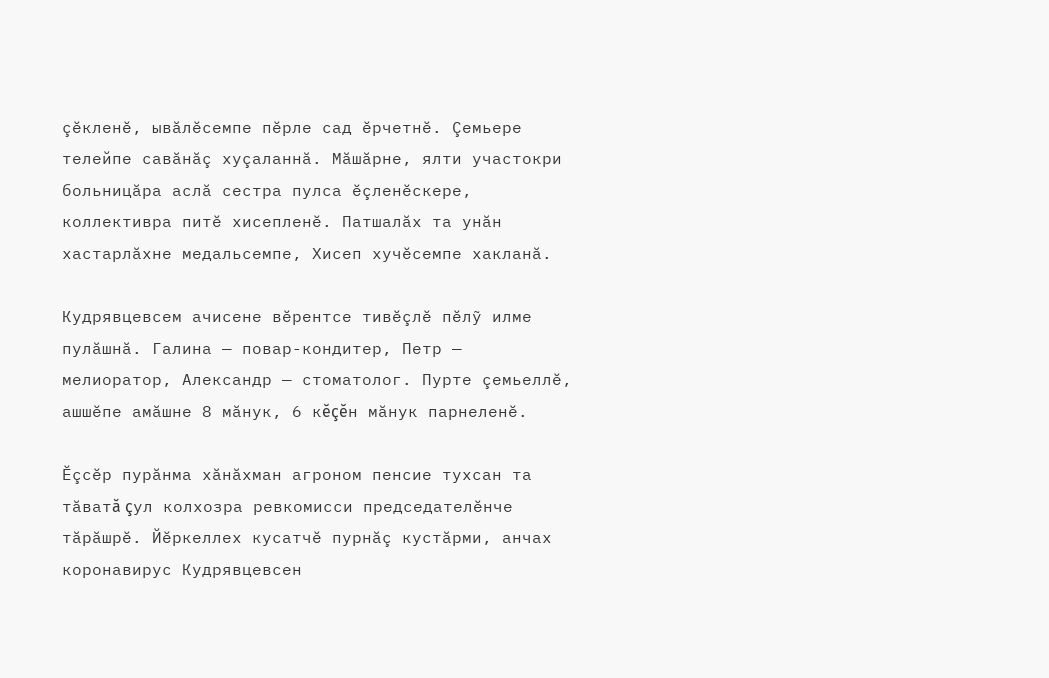çĕкленĕ, ывăлĕсемпе пĕрле сад ĕрчетнĕ. Çемьере телейпе савăнăç хуçаланнă. Мăшăрне, ялти участокри больницăра аслă сестра пулса ĕçленĕскере, коллективра питĕ хисепленĕ. Патшалăх та унăн хастарлăхне медальсемпе, Хисеп хучĕсемпе хакланă.

Кудрявцевсем ачисене вĕрентсе тивĕçлĕ пĕлỹ илме пулăшнă. Галина — повар-кондитер, Петр — мелиоратор, Александр — стоматолог. Пурте çемьеллĕ, ашшĕпе амăшне 8 мăнук, 6 кĕçĕн мăнук парнеленĕ.

Ĕçсĕр пурăнма хăнăхман агроном пенсие тухсан та тăватă çул колхозра ревкомисси председателĕнче тăрăшрĕ. Йĕркеллех кусатчĕ пурнăç кустăрми, анчах коронавирус Кудрявцевсен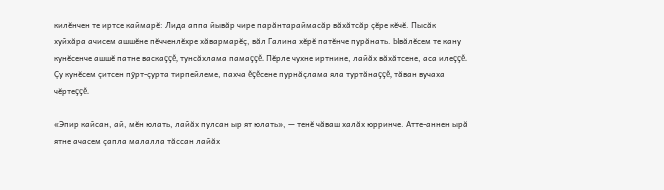килĕнчен те иртсе каймарĕ: Лида аппа йывăр чире парăнтараймасăр вăхăтсăр çĕре кĕчĕ. Пысăк хуйхăра ачисем ашшĕне пĕчченлĕхре хăвармарĕç, вăл Галина хĕрĕ патĕнче пурăнать. Ывăлĕсем те кану кунĕсенче ашшĕ патне васкаççĕ, тунсăхлама памаççĕ. Пĕрле чухне иртнине, лайăх вăхăтсене, аса илеççĕ. Çу кунĕсем çитсен пỹрт-çурта тирпейлеме, пахча ĕçĕсене пурнăçлама яла туртăнаççĕ, тăван вучаха чĕртеççĕ.

«Эпир кайсан, ай, мĕн юлать, лайăх пулсан ыр ят юлать», — тенĕ чăваш халăх юрринче. Атте-аннен ырă ятне ачасем çапла малалла тăссан лайăх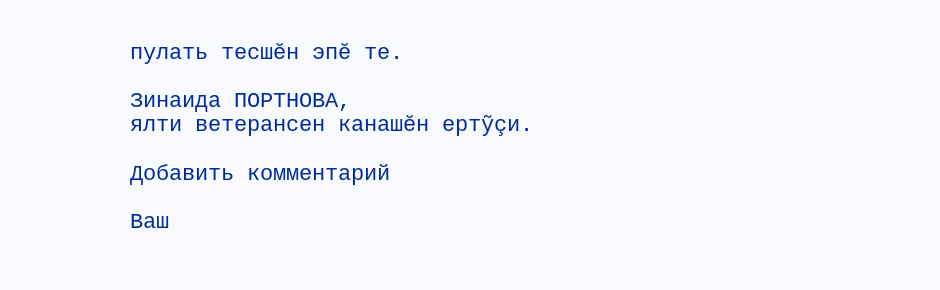пулать тесшĕн эпĕ те.

Зинаида ПОРТНОВА,
ялти ветерансен канашĕн ертỹçи.

Добавить комментарий

Ваш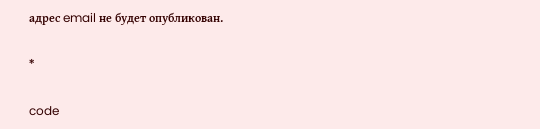адрес email не будет опубликован.

*

code